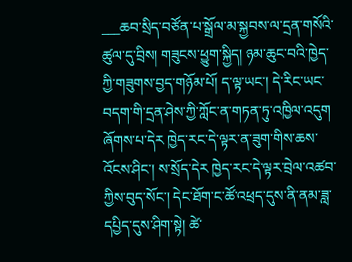___ཆབ་སྲིད་བཙོན་པ་སྒྲོལ་མ་སྐྱབས་ལ་དྲན་གསོའི་ཚུལ་དུ་བྲིས། གཟུངས་ཕྱུག་སྐྱིད། ཉམ་ཆུང་བའི་ཁྱེད་ཀྱི་གཟུགས་བྱད་གཉོམ་པོ། ད་ལྟ་ཡང་། དེ་རིང་ཡང་བདག་གི་དྲན་ཤེས་ཀྱི་ཀློང་ན་གཏན་ཏུ་འཁྱིལ་འདུག ཞོགས་པ་དེར ཁྱེད་རང་དེ་ལྟར་ན་ཟུག་གིས་ཆས་འོངས་ཤིང་། ས་སྲོད་དེར ཁྱེད་རང་དེ་ལྟར་བྲེལ་འཚབ་ཀྱིས་བུད་སོང་། དེང་ཐོག་ང་ཚོ་འཕྲད་དུས་ནི་ནམ་ཟླ་དཔྱིད་དུས་ཤིག་སྟེ། ཚེ་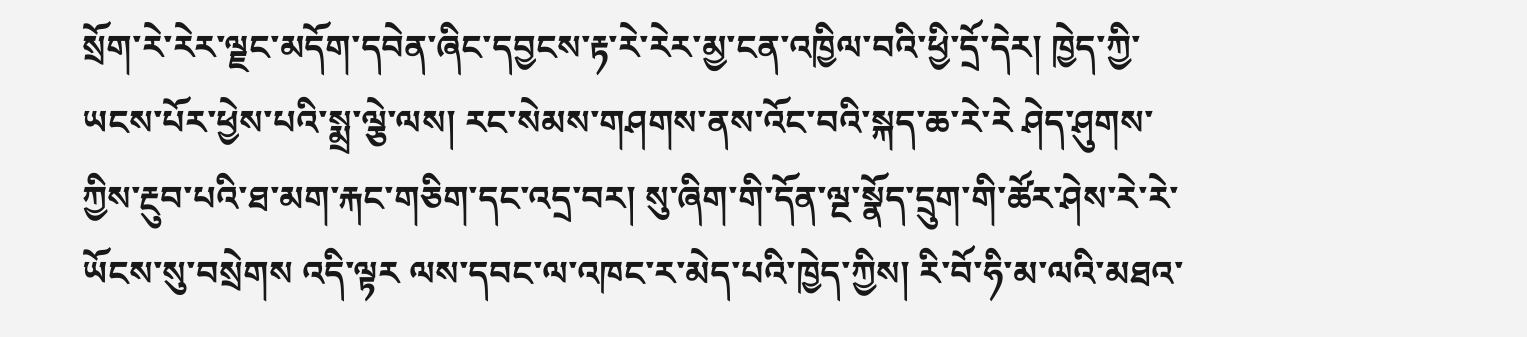སྲོག་རེ་རེར་ལྗང་མདོག་དབེན་ཞིང་དབྱངས་རྟ་རེ་རེར་མྱ་ངན་འཁྱིལ་བའི་ཕྱི་དྲོ་དེར། ཁྱེད་ཀྱི་ཡངས་པོར་ཕྱེས་པའི་སྨྲ་ལྕེ་ལས། རང་སེམས་གཤགས་ནས་འོང་བའི་སྐད་ཆ་རེ་རེ ཤེད་ཤུགས་ཀྱིས་རྔུབ་པའི་ཐ་མག་རྐང་གཅིག་དང་འདྲ་བར། སུ་ཞིག་གི་དོན་ལྔ་སྣོད་དྲུག་གི་ཚོར་ཤེས་རེ་རེ་ཡོངས་སུ་བསྲེགས འདི་ལྟར ལས་དབང་ལ་འཁང་ར་མེད་པའི་ཁྱེད་ཀྱིས། རི་བོ་ཧི་མ་ལའི་མཐའ་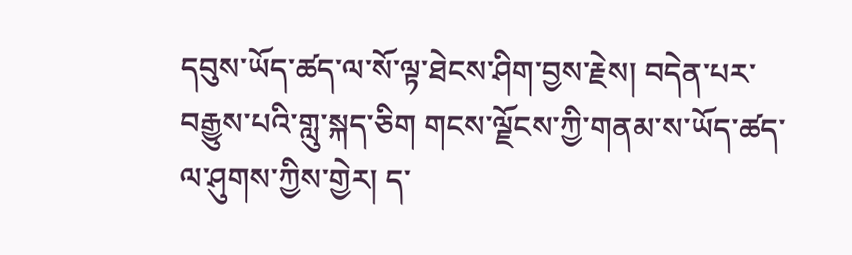དབུས་ཡོད་ཚད་ལ་སོ་ལྟ་ཐེངས་ཤིག་བྱས་རྗེས། བདེན་པར་བརྒྱུས་པའི་གླུ་སྐད་ཅིག གངས་ལྗོངས་ཀྱི་གནམ་ས་ཡོད་ཚད་ལ་ཤུགས་ཀྱིས་གྱེར། ད་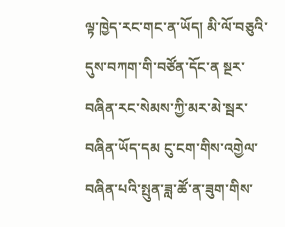ལྟ་ཁྱེད་རང་གང་ན་ཡོད། མི་ལོ་བཅུའི་དུས་བཀག་གི་བཙོན་དོང་ན སྔར་བཞིན་རང་སེམས་ཀྱི་མར་མེ་སྦར་བཞིན་ཡོད་དམ ངུ་ངག་གིས་འགྱེལ་བཞིན་པའི་སྤུན་ཟླ་ཚོ་ན་ཟུག་གིས་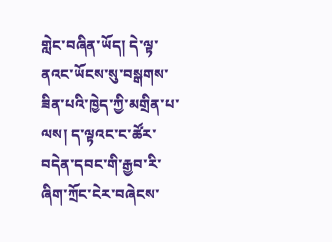གླེང་བཞིན་ཡོད། དེ་ལྟ་ནའང་ཡོངས་སུ་བསྒགས་ཟིན་པའི་ཁྱེད་ཀྱི་མགྲིན་པ་ལས། ད་ལྟའང་ང་ཚོར་བདེན་དབང་གི་རྒྱབ་རི་ཞིག་ཀྲོང་ངེར་བཞེངས་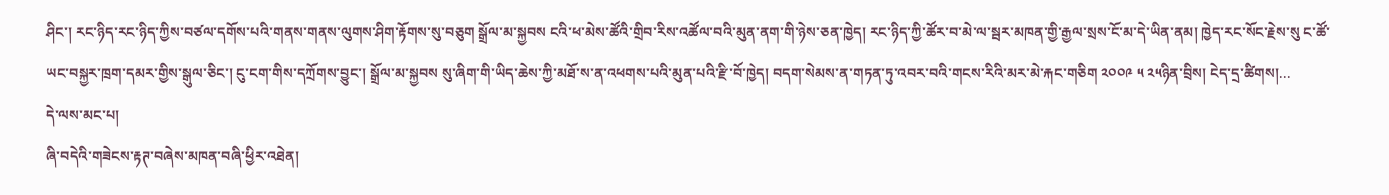ཤིང་། རང་ཉིད་རང་ཉིད་ཀྱིས་བཙལ་དགོས་པའི་གནས་གནས་ལུགས་ཤིག་རྟོགས་སུ་བཅུག སྒྲོལ་མ་སྐྱབས ངའི་ཕ་མེས་ཚོའི་གྲིབ་རིས་འཚོལ་བའི་མུན་ནག་གི་ཉེས་ཅན་ཁྱེད། རང་ཉིད་ཀྱི་ཚོར་བ་མེ་ལ་སྦར་མཁན་གྱི་རྒྱལ་སྲས་ངོ་མ་དེ་ཡིན་ནམ། ཁྱེད་རང་སོང་རྗེས་སུ ང་ཚོ་ཡང་བསྐྱར་ཁྲག་དམར་གྱིས་སྒུལ་ཅིང་། ངུ་ངག་གིས་དཀྲོགས་བྱུང་། སྒྲོལ་མ་སྐྱབས སུ་ཞིག་གི་ཡིད་ཆེས་ཀྱི་མཐོ་ས་ན་འཕགས་པའི་མུན་པའི་རྫི་བོ་ཁྱེད། བདག་སེམས་ན་གཏན་ཏུ་འབར་བའི་གངས་རིའི་མར་མེ་རྐང་གཅིག ༢༠༠༩ ༥ ༢༥ཉིན་བྲིས། ངེད་དྲ་ཚིགས།...
དེ་ལས་མང་པ།
ཞི་བདེའི་གཟེངས་རྟཊ་བཞེས་མཁན་བཞི་ཕྱིར་འཐེན།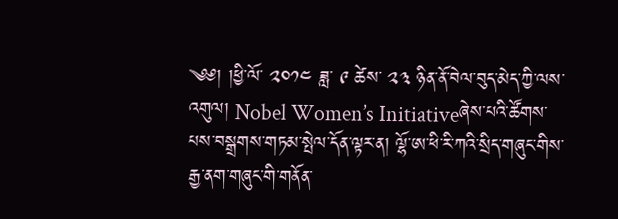༄༅། །ཕྱི་ལོ་ ༢༠༡༤ ཟླ་ ༩ ཚེས་ ༢༣ ཉིན་ནོ་བེལ་བུད་མེད་ཀྱི་ལས་འགུལ། Nobel Women’s Initiativeཞེས་པའི་ཚོགས་པས་བསྒྲགས་གཏམ་སྤེལ་དོན་ལྟར་ན། ལྷོ་ཨ་ཕི་རི་ཀའི་སྲིད་གཞུང་གིས་རྒྱ་ནག་གཞུང་གི་གནོན་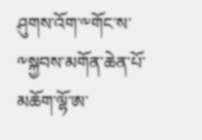ཤུགས་འོག་༸གོང་ས་༸སྐྱབས་མགོན་ཆེན་པོ་མཆོག་ལྷོ་ཨ་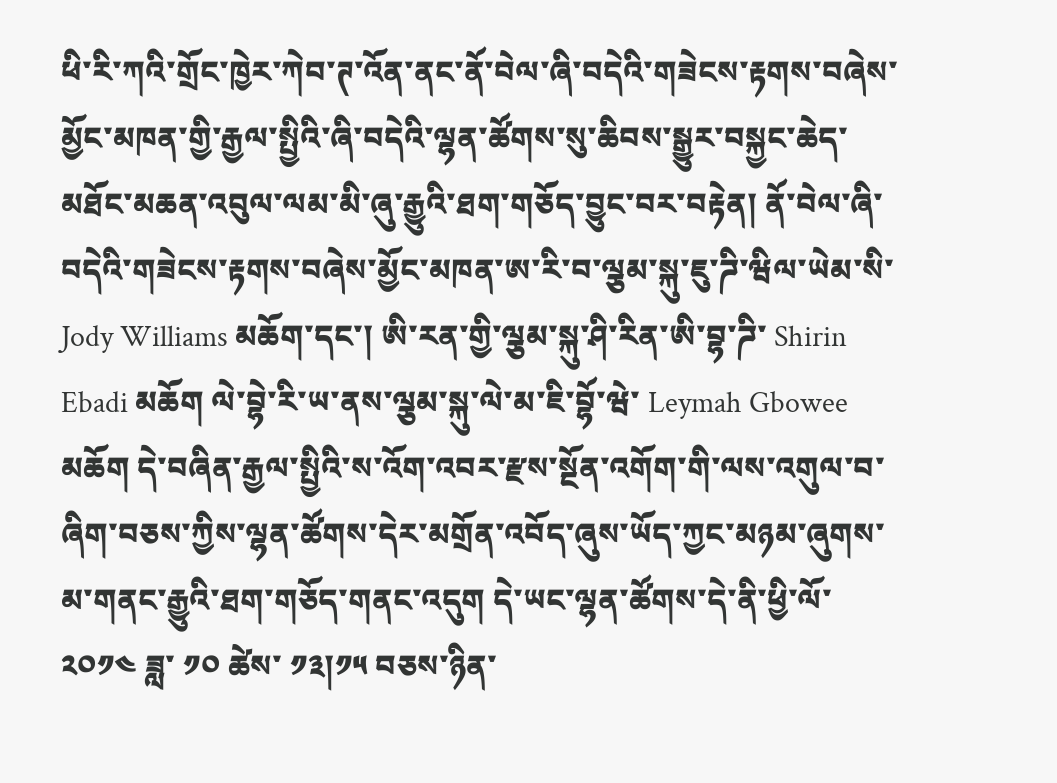ཕི་རི་ཀའི་གྲོང་ཁྱེར་ཀེབ་ཊ་འོན་ནང་ནོ་བེལ་ཞི་བདེའི་གཟེངས་རྟགས་བཞེས་མྱོང་མཁན་གྱི་རྒྱལ་སྤྱིའི་ཞི་བདེའི་ལྷན་ཚོགས་སུ་ཆིབས་སྒྱུར་བསྐྱང་ཆེད་མཐོང་མཆན་འབུལ་ལམ་མི་ཞུ་རྒྱུའི་ཐག་གཅོད་བྱུང་བར་བརྟེན། ནོ་བེལ་ཞི་བདེའི་གཟེངས་རྟགས་བཞེས་མྱོང་མཁན་ཨ་རི་བ་ལྕམ་སྐུ་ཇུ་ཌི་ཝིལ་ཡེམ་སི་ Jody Williams མཆོག་དང་། ཨི་རན་གྱི་ལྕམ་སྐུ་ཤི་རིན་ཨི་བྷ་ཌི་ Shirin Ebadi མཆོག ལེ་བྷེ་རི་ཡ་ནས་ལྕམ་སྐུ་ལེ་མ་ཇི་བྷོ་ཝེ་ Leymah Gbowee མཆོག དེ་བཞིན་རྒྱལ་སྤྱིའི་ས་འོག་འབར་རྫས་སྔོན་འགོག་གི་ལས་འགུལ་བ་ཞིག་བཅས་ཀྱིས་ལྷན་ཚོགས་དེར་མགྲོན་འབོད་ཞུས་ཡོད་ཀྱང་མཉམ་ཞུགས་མ་གནང་རྒྱུའི་ཐག་གཅོད་གནང་འདུག དེ་ཡང་ལྷན་ཚོགས་དེ་ནི་ཕྱི་ལོ་ ༢༠༡༤ ཟླ་ ༡༠ ཚེས་ ༡༣།༡༥ བཅས་ཉིན་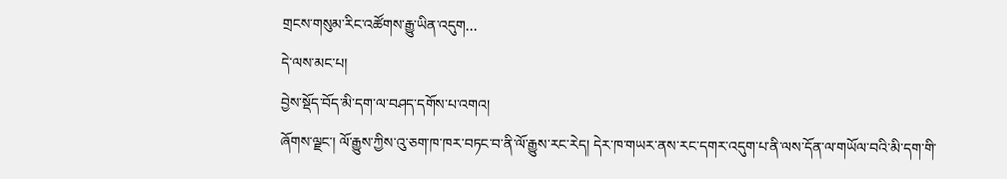གྲངས་གསུམ་རིང་འཚོགས་རྒྱུ་ཡིན་འདུག...
དེ་ལས་མང་པ།
བྱེས་སྡོད་བོད་མི་དག་ལ་བཤད་དགོས་པ་འགའ།
ཞོགས་ལྗང་། ལོ་རྒྱུས་ཀྱིས་འུ་ཅག་ཁ་ཁར་བཏང་བ་ནི་ལོ་རྒྱུས་རང་རེད། དེར་ཁ་གཡར་ནས་རང་དགར་འདུག་པ་ནི་ལས་དོན་ལ་གཡོལ་བའི་མི་དག་གི་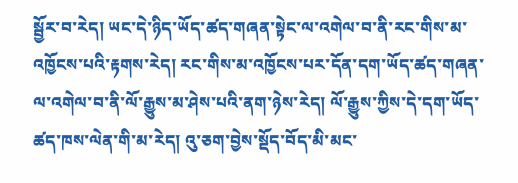སྦྱོར་བ་རེད། ཡང་དེ་ཉིད་ཡོད་ཚད་གཞན་སྟེང་ལ་འགེལ་བ་ནི་རང་གིས་མ་འཁྱོངས་པའི་རྟགས་རེད། རང་གིས་མ་འཁྱོངས་པར་དོན་དག་ཡོད་ཚད་གཞན་ལ་འགེལ་བ་ནི་ལོ་རྒྱུས་མ་ཤེས་པའི་ནག་ཉེས་རེད། ལོ་རྒྱུས་ཀྱིས་དེ་དག་ཡོད་ཚད་ཁས་ལེན་གི་མ་རེད། འུ་ཅག་བྱེས་སྡོད་བོད་མི་མང་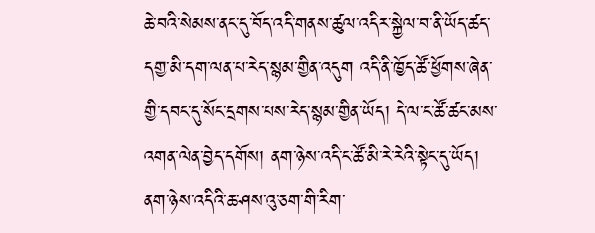ཆེ་བའི་སེམས་ནང་དུ་བོད་འདི་གནས་ཚུལ་འདིར་སྐྱེལ་བ་ནི་ཡོད་ཚད་དགྱ་མི་དག་ལན་པ་རེད་སྙམ་གྱིན་འདུག འདི་ནི་ཁྱོད་ཚོ་ཕྱོགས་ཞེན་གྱི་དབང་དུ་སོང་དྲགས་པས་རེད་སྙམ་གྱིན་ཡོད། དེ་ལ་ང་ཚོ་ཚང་མས་འགན་ལེན་བྱེད་དགོས། ནག་ཉེས་འདི་ང་ཚོ་མི་རེ་རེའི་སྟེང་དུ་ཡོད། ནག་ཉེས་འདིའི་ཆ་ཤས་འུ་ཅག་གི་རིག་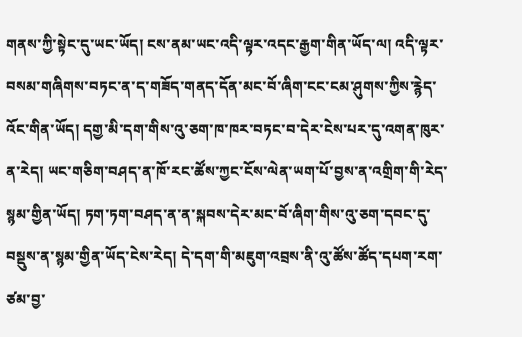གནས་ཀྱི་སྟེང་དུ་ཡང་ཡོད། ངས་ནམ་ཡང་འདི་ལྟར་འདང་རྒྱག་གིན་ཡོད་ལ། འདི་ལྟར་བསམ་གཞིགས་བཏང་ན་ད་གཟོད་གནད་དོན་མང་བོ་ཞིག་ངང་ངམ་ཤུགས་ཀྱིས་རྙེད་འོང་གིན་ཡོད། དགྱ་མི་དག་གིས་འུ་ཅག་ཁ་ཁར་བཏང་བ་དེར་ངེས་པར་དུ་འགན་ཁུར་ན་རེད། ཡང་གཅིག་བཤད་ན་ཁོ་རང་ཚོས་ཀྱང་ངོས་ལེན་ཡག་པོ་བྱས་ན་འགྲིག་གི་རེད་སྙམ་གྱིན་ཡོད། ཏག་ཏག་བཤད་ན་ན་སྐབས་དེར་མང་བོ་ཞིག་གིས་འུ་ཅག་དབང་དུ་བསྡུས་ན་སྙམ་གྱིན་ཡོད་ངེས་རེད། དེ་དག་གི་མཇུག་འབྲས་ནི་འུ་ཚོས་ཚོད་དཔག་རག་ཙམ་བྱ་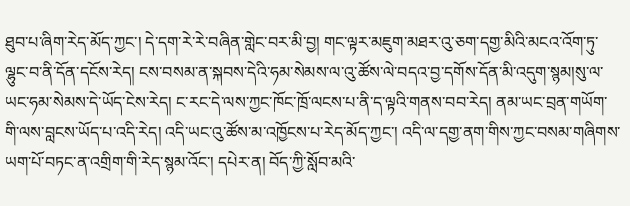ཐུབ་པ་ཞིག་རེད་མོད་ཀྱང་། དེ་དག་རེ་རེ་བཞིན་གླེང་བར་མི་བྱ། གང་ལྟར་མཇུག་མཐར་འུ་ཅག་དགྱ་མིའི་མངའ་འོག་ཏུ་ལྷུང་བ་ནི་དོན་དངོས་རེད། ངས་བསམ་ན་སྐབས་དེའི་ཧམ་སེམས་ལ་འུ་ཚོས་ལེ་བདའ་བྱ་དགོས་དོན་མི་འདུག་སྙམ།སུ་ལ་ཡང་ཧམ་སེམས་དེ་ཡོད་ངེས་རེད། ང་རང་དེ་ལས་ཀྱང་ཁོང་ཁྲོ་ལངས་པ་ནི་ད་ལྟའི་གནས་བབ་རེད། ནམ་ཡང་བྲན་གཡོག་གི་ལས་བླངས་ཡོད་པ་འདི་རེད། འདི་ཡང་འུ་ཚོས་མ་འཁྱོངས་པ་རེད་མོད་ཀྱང་། འདི་ལ་དགྱ་ནག་གིས་ཀྱང་བསམ་གཞིགས་ཡག་པོ་བཏང་ན་འགྲིག་གི་རེད་སྙམ་འོང་། དཔེར་ན། བོད་ཀྱི་སློབ་མའི་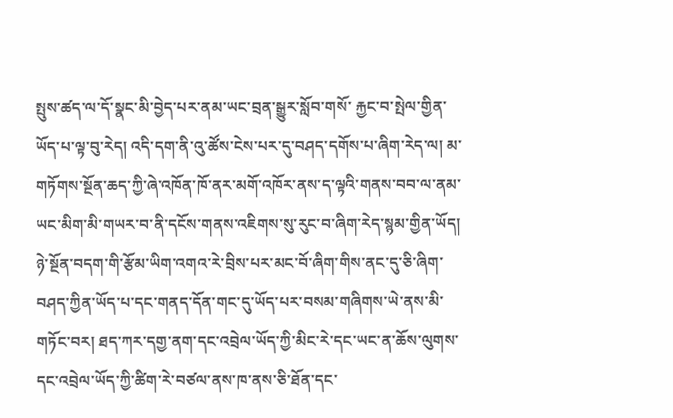སྤུས་ཚད་ལ་དོ་སྣང་མི་བྱེད་པར་ནམ་ཡང་བྲན་སྒྱུར་སློབ་གསོ་ རྐྱང་བ་སྤེལ་གྱིན་ཡོད་པ་ལྟ་བུ་རེད། འདི་དག་ནི་འུ་ཚོས་ངེས་པར་དུ་བཤད་དགོས་པ་ཞིག་རེད་ལ། མ་གཏོགས་སྔོན་ཆད་ཀྱི་ཞེ་འཁོན་ཁོ་ནར་མགོ་འཁོར་ནས་ད་ལྟའི་གནས་བབ་ལ་ནམ་ཡང་མིག་མི་གཡར་བ་ནི་དངོས་གནས་འཇིགས་སུ་རུང་བ་ཞིག་རེད་སྙམ་གྱིན་ཡོད། ཉེ་སྔོན་བདག་གི་རྩོམ་ཡིག་འགའ་རེ་བྲིས་པར་མང་བོ་ཞིག་གིས་ནང་དུ་ཅི་ཞིག་བཤད་ཀྱིན་ཡོད་པ་དང་གནད་དོན་གང་དུ་ཡོད་པར་བསམ་གཞིགས་ཡེ་ནས་མི་གཏོང་བར། ཐད་ཀར་དགྱ་ནག་དང་འབྲེལ་ཡོད་ཀྱི་མིང་རེ་དང་ཡང་ན་ཆོས་ལུགས་དང་འབྲེལ་ཡོད་ཀྱི་ཚིག་རེ་བཙལ་ནས་ཁ་ནས་ཅི་ཐོན་དང་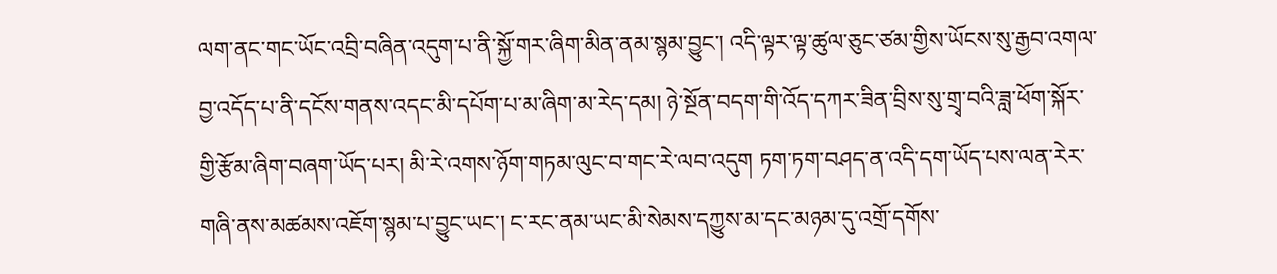ལག་ནང་གང་ཡོང་འབྲི་བཞིན་འདུག་པ་ནི་སྐྱོ་གར་ཞིག་མིན་ནམ་སྙམ་བྱུང་། འདི་ལྟར་ལྟ་ཚུལ་ཅུང་ཙམ་གྱིས་ཡོངས་སུ་རྒྱབ་འགལ་བྱ་འདོད་པ་ནི་དངོས་གནས་འདང་མི་དཔོག་པ་མ་ཞིག་མ་རེད་དམ། ཉེ་སྔོན་བདག་གི་འོད་དཀར་ཟིན་བྲིས་སུ་གྲྭ་བའི་ཟླ་ཕོག་སྐོར་གྱི་རྩོམ་ཞིག་བཞག་ཡོད་པར། མི་རེ་འགས་ཉོག་གཏམ་ལུང་བ་གང་རེ་ལབ་འདུག ཏག་ཏག་བཤད་ན་འདི་དག་ཡོད་པས་ལན་རེར་གཞི་ནས་མཚམས་འཇོག་སྙམ་པ་བྱུང་ཡང་། ང་རང་ནམ་ཡང་མི་སེམས་དཀྱུས་མ་དང་མཉམ་དུ་འགྲོ་དགོས་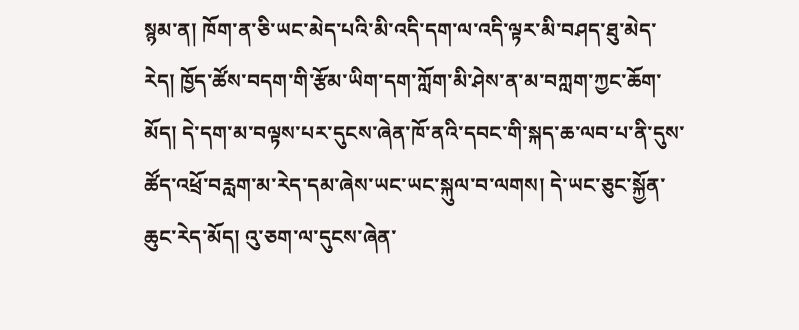སྙམ་ན། ཁོག་ན་ཅི་ཡང་མེད་པའི་མི་འདི་དག་ལ་འདི་ལྟར་མི་བཤད་ཐུ་མེད་རེད། ཁྱོད་ཚོས་བདག་གི་རྩོམ་ཡིག་དག་ཀློག་མི་ཤེས་ན་མ་བཀླག་ཀྱང་ཆོག་མོད། དེ་དག་མ་བལྟས་པར་དུངས་ཞེན་ཁོ་ནའི་དབང་གི་སྐད་ཆ་ལབ་པ་ནི་དུས་ཚོད་འཕྲོ་བརླག་མ་རེད་དམ་ཞེས་ཡང་ཡང་སྐུལ་བ་ལགས། དེ་ཡང་ཅུང་སྐྱོན་ཆུང་རེད་མོད། འུ་ཅག་ལ་དུངས་ཞེན་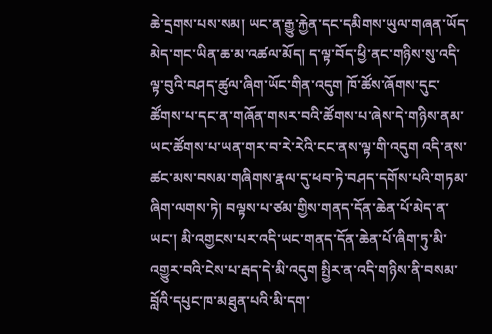ཆེ་དྲགས་པས་སམ། ཡང་ན་རྒྱུ་རྐྱེན་དང་དམིགས་ཡུལ་གཞན་ཡོད་མེད་གང་ཡིན་ཆ་མ་འཚལ་མོད། ད་ལྟ་བོད་ཕྱི་ནང་གཉིས་སུ་འདི་ལྟ་བུའི་བཤད་ཚུལ་ཞིག་ཡོང་གིན་འདུག ཁོ་ཚོས་ཞོགས་དུང་ཚོགས་པ་དང་ན་གཞོན་གསར་བའི་ཚོགས་པ་ཞེས་དེ་གཉིས་ནམ་ཡང་ཚོགས་པ་ཡན་གར་བ་རེ་རེའི་ངང་ནས་ལྟ་གི་འདུག འདི་ནས་ཚང་མས་བསམ་གཞིགས་རྣལ་དུ་ཕབ་ཏེ་བཤད་དགོས་པའི་གཏམ་ཞིག་ལགས་ཏེ། བལྟས་པ་ཙམ་གྱིས་གནད་དོན་ཆེན་པོ་མེད་ན་ཡང་། མི་འགྱངས་པར་འདི་ཡང་གནད་དོན་ཆེན་པོ་ཞིག་ཏུ་མི་འགྱུར་བའི་ངེས་པ་རྦད་དེ་མི་འདུག སྤྱིར་ན་འདི་གཉིས་ནི་བསམ་བློའི་དཔུང་ཁ་མཐུན་པའི་མི་དག་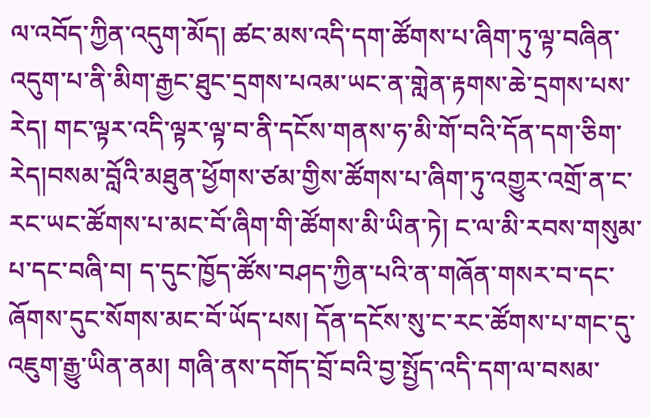ལ་འབོད་ཀྱིན་འདུག་མོད། ཚང་མས་འདི་དག་ཚོགས་པ་ཞིག་ཏུ་ལྟ་བཞིན་འདུག་པ་ནི་མིག་རྒྱང་ཐུང་དྲགས་པའམ་ཡང་ན་གླེན་རྟགས་ཆེ་དྲགས་པས་རེད། གང་ལྟར་འདི་ལྟར་ལྟ་བ་ནི་དངོས་གནས་ཧ་མི་གོ་བའི་དོན་དག་ཅིག་རེད།བསམ་བློའི་མཐུན་ཕྱོགས་ཙམ་གྱིས་ཚོགས་པ་ཞིག་ཏུ་འགྱུར་འགྲོ་ན་ང་རང་ཡང་ཚོགས་པ་མང་བོ་ཞིག་གི་ཚོགས་མི་ཡིན་ཏེ། ང་ལ་མི་རབས་གསུམ་པ་དང་བཞི་བ། ད་དུང་ཁྱོད་ཚོས་བཤད་ཀྱིན་པའི་ན་གཞོན་གསར་བ་དང་ཞོགས་དུང་སོགས་མང་བོ་ཡོད་པས། དོན་དངོས་སུ་ང་རང་ཚོགས་པ་གང་དུ་འཇུག་རྒྱུ་ཡིན་ནམ། གཞི་ནས་དགོད་བྲོ་བའི་བྱ་སྤྱོད་འདི་དག་ལ་བསམ་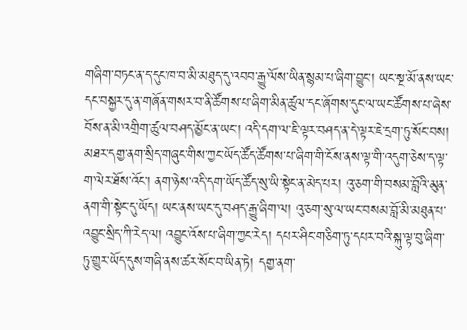གཞིག་བཏང་ན་ད་དུང་ཁ་བ་མི་མཐུད་དུ་འབབ་རྒྱུ་ལོས་ཡིན་སྙམ་པ་ཞིག་བྱུང་། ཡང་སྔ་མོ་ནས་ཡང་དང་བསྐྱར་དུ་ན་གཞོན་གསར་བ་ནི་ཚོགས་པ་ཞིག་མིན་ཚུལ་དང་ཞོགས་དུང་ལ་ཡང་ཚོགས་པ་ཞེས་བོས་ན་མི་འགྲིག་ཚུལ་བཤད་མྱོང་ན་ཡང་། འདི་དག་ལ་ཇི་ལྟར་བཤད་ན་དེ་ལྟར་ཇེ་དྲག་ཏུ་སོང་བས། མཐར་དགྱ་ནག་སྲིད་གཞུང་གིས་ཀྱང་ཡོད་ཚོད་ཚོགས་པ་ཞིག་གི་ངོས་ནས་ལྟ་གི་འདུག་ཅེས་ད་ལྟ་ག་ལེར་ཐོས་འོང་། ནག་ཉེས་འདི་དག་ཡོད་ཚོད་སུ་ཡི་སྟེང་ན་མེད་པར། འུ་ཅག་གི་བསམ་བློའི་མུན་ནག་གི་སྟེང་དུ་ཡོད། ཡང་ནས་ཡང་དུ་བཤད་རྒྱུ་ཞིག་ལ། འུ་ཅག་སུ་ལ་ཡང་བསམ་བློ་མི་མཐུན་པ་འབྱུང་སྲིད་ཀི་རེད་ལ། འབྱུང་འོས་པ་ཞིག་ཀྱང་རེད། དཔར་ཤིང་གཅིག་ཏུ་དཔར་བའི་སྐུ་ལྟ་བུ་ཞིག་ཏུ་གྱུར་ཡོད་དུས་གཞི་ནས་ཚར་སོང་བ་ཡིན་ཏེ། དགྱ་ནག་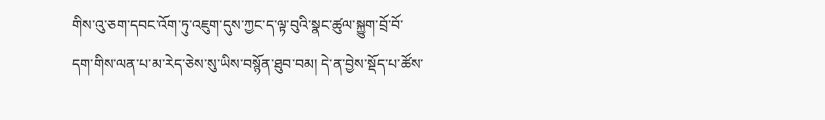གིས་འུ་ཅག་དབང་འོག་ཏུ་འཇུག་དུས་ཀྱང་ད་ལྟ་བུའི་སྣང་ཚུལ་སྐྱུག་བྲོ་བོ་དག་གིས་ལན་པ་མ་རེད་ཅེས་སུ་ཡིས་བསྙོན་ཐུབ་བམ། དེ་ན་བྱེས་སྡོད་པ་ཚོས་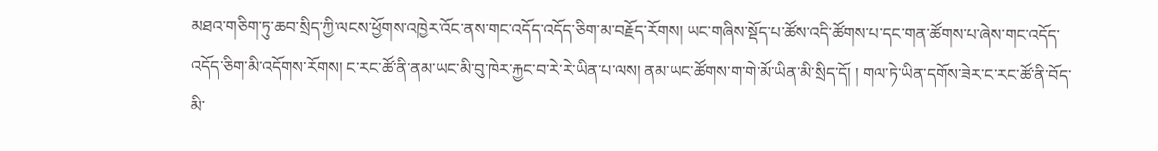མཐའ་གཅིག་ཏུ་ཆབ་སྲིད་ཀྱི་ལངས་ཕྱོགས་འཁྱེར་འོང་ནས་གང་འདོད་འདོད་ཅིག་མ་བརྗོད་རོགས། ཡང་གཞིས་སྡོད་པ་ཚོས་འདི་ཚོགས་པ་དང་གན་ཚོགས་པ་ཞེས་གང་འདོད་འདོད་ཅིག་མི་འདོགས་རོགས། ང་རང་ཚོ་ནི་ནམ་ཡང་མི་བུ་ཁེར་རྐྱང་བ་རེ་རེ་ཡིན་པ་ལས། ནམ་ཡང་ཚོགས་ག་གེ་མོ་ཡིན་མི་སྲིད་དོ། ། གལ་ཏེ་ཡིན་དགོས་ཟེར་ང་རང་ཚོ་ནི་བོད་མི་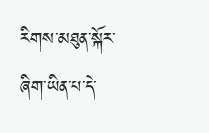རིགས་མཐུན་སྐོར་ཞིག་ཡིན་པ་དེ་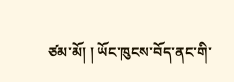ཙམ་མོ། ། ཡོང་ཁུངས་བོད་ནང་གི་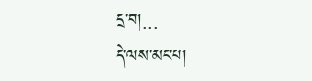དྲ་བ།...
དེ་ལས་མང་པ།